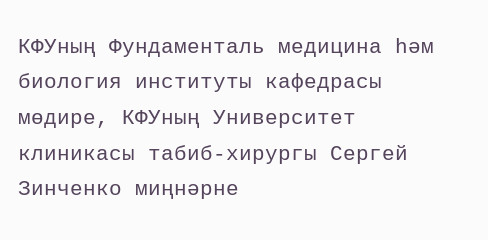КФУның Фундаменталь медицина һәм биология институты кафедрасы мөдире, КФУның Университет клиникасы табиб-хирургы Сергей Зинченко миңнәрне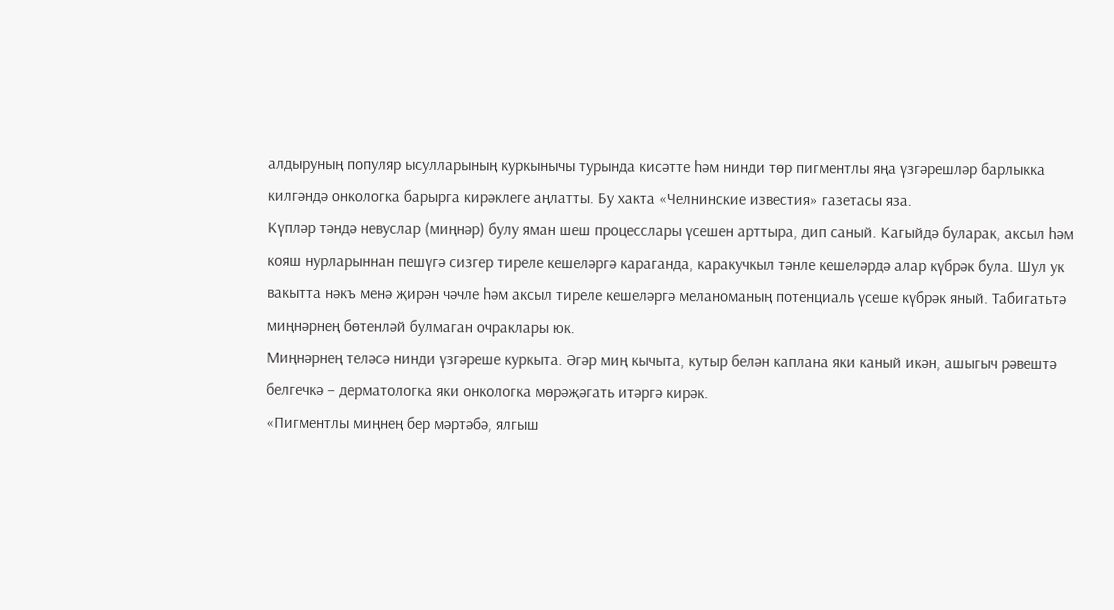алдыруның популяр ысулларының куркынычы турында кисәтте һәм нинди төр пигментлы яңа үзгәрешләр барлыкка килгәндә онкологка барырга кирәклеге аңлатты. Бу хакта «Челнинские известия» газетасы яза.
Күпләр тәндә невуслар (миңнәр) булу яман шеш процесслары үсешен арттыра, дип саный. Кагыйдә буларак, аксыл һәм кояш нурларыннан пешүгә сизгер тиреле кешеләргә караганда, каракучкыл тәнле кешеләрдә алар күбрәк була. Шул ук вакытта нәкъ менә җирән чәчле һәм аксыл тиреле кешеләргә меланоманың потенциаль үсеше күбрәк яный. Табигатьтә миңнәрнең бөтенләй булмаган очраклары юк.
Миңнәрнең теләсә нинди үзгәреше куркыта. Әгәр миң кычыта, кутыр белән каплана яки каный икән, ашыгыч рәвештә белгечкә – дерматологка яки онкологка мөрәҗәгать итәргә кирәк.
«Пигментлы миңнең бер мәртәбә, ялгыш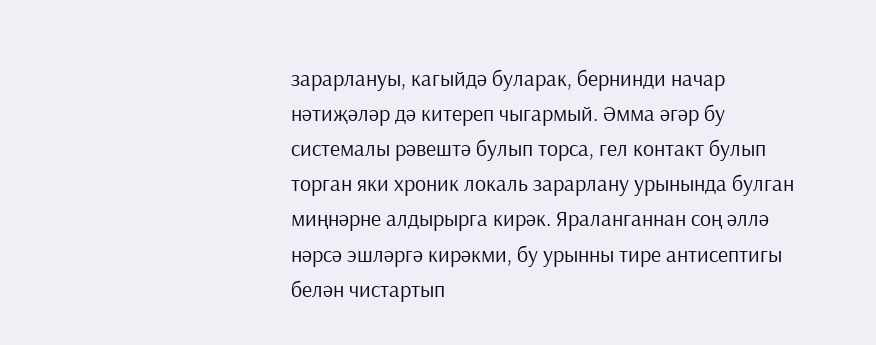зарарлануы, кагыйдә буларак, бернинди начар нәтиҗәләр дә китереп чыгармый. Әмма әгәр бу системалы рәвештә булып торса, гел контакт булып торган яки хроник локаль зарарлану урынында булган миңнәрне алдырырга кирәк. Яраланганнан соң әллә нәрсә эшләргә кирәкми, бу урынны тире антисептигы белән чистартып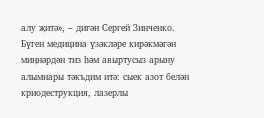алу җитә», – дигән Сергей Зинченко.
Бүген медицина үзәкләре кирәкмәгән миңнәрдән тиз һәм авыртусыз арыну алымнары тәкъдим итә: сыек азот белән криодеструкция, лазерлы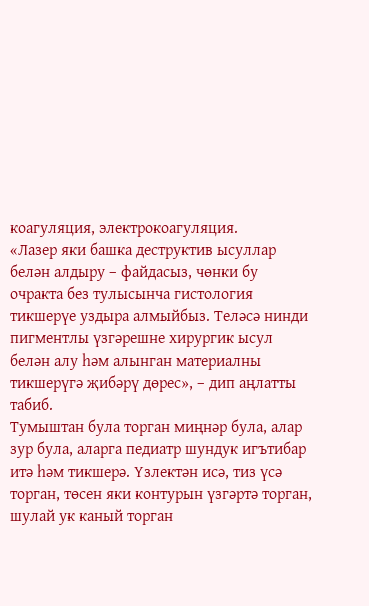коагуляция, электрокоагуляция.
«Лазер яки башка деструктив ысуллар белән алдыру – файдасыз, чөнки бу очракта без тулысынча гистология тикшерүе уздыра алмыйбыз. Теләсә нинди пигментлы үзгәрешне хирургик ысул белән алу һәм алынган материалны тикшерүгә җибәрү дөрес», – дип аңлатты табиб.
Тумыштан була торган миңнәр була, алар зур була, аларга педиатр шундук игътибар итә һәм тикшерә. Үзлектән исә, тиз үсә торган, төсен яки контурын үзгәртә торган, шулай ук каный торган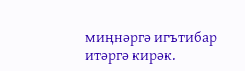миңнәргә игътибар итәргә кирәк.